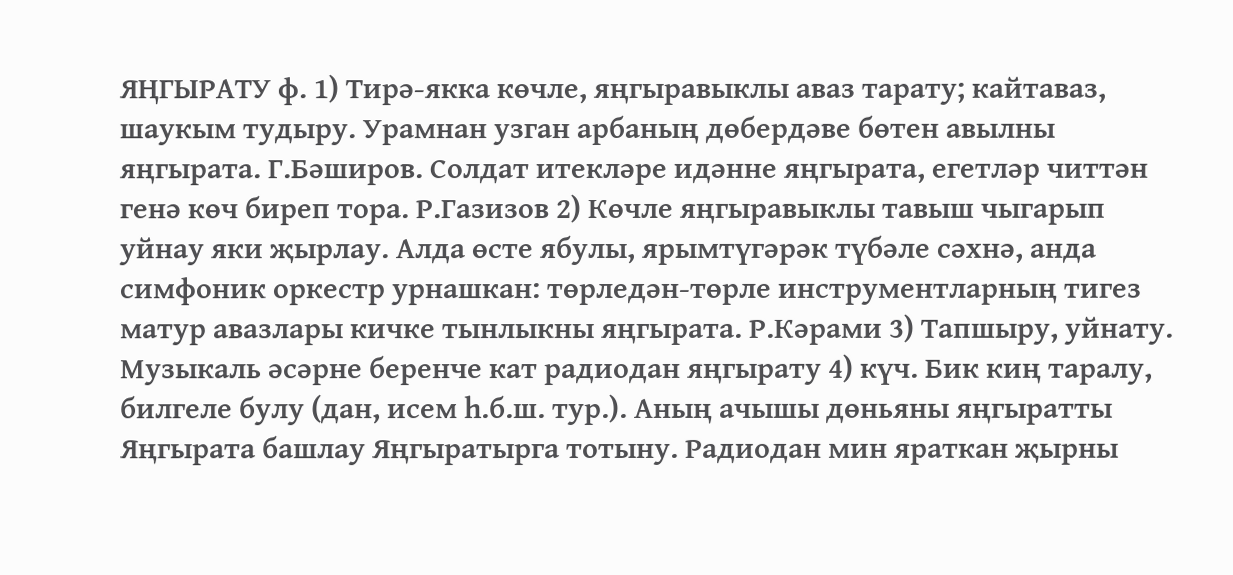ЯҢГЫРАТУ ф. 1) Тирә-якка көчле, яңгыравыклы аваз тарату; кайтаваз, шаукым тудыру. Урамнан узган арбаның дөбердәве бөтен авылны яңгырата. Г.Бәширов. Солдат итекләре идәнне яңгырата, егетләр читтән генә көч биреп тора. Р.Газизов 2) Көчле яңгыравыклы тавыш чыгарып уйнау яки җырлау. Алда өсте ябулы, ярымтүгәрәк түбәле сәхнә, анда симфоник оркестр урнашкан: төрледән-төрле инструментларның тигез матур авазлары кичке тынлыкны яңгырата. Р.Кәрами 3) Тапшыру, уйнату. Музыкаль әсәрне беренче кат радиодан яңгырату 4) күч. Бик киң таралу, билгеле булу (дан, исем һ.б.ш. тур.). Аның ачышы дөньяны яңгыратты Яңгырата башлау Яңгыратырга тотыну. Радиодан мин яраткан җырны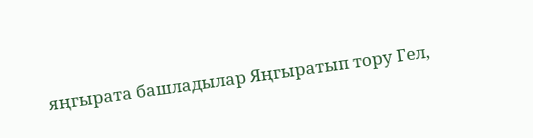яңгырата башладылар Яңгыратып тору Гел,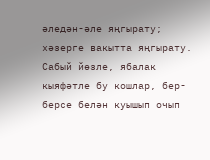әледән-әле яңгырату; хәзерге вакытта яңгырату. Сабый йөзле, ябалак кыяфәтле бу кошлар, бер-берсе белән куышып очып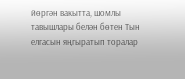йөргән вакытта, шомлы тавышлары белән бөтен Тын елгасын яңгыратып торалар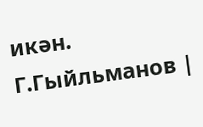икән. Г.Гыйльманов |